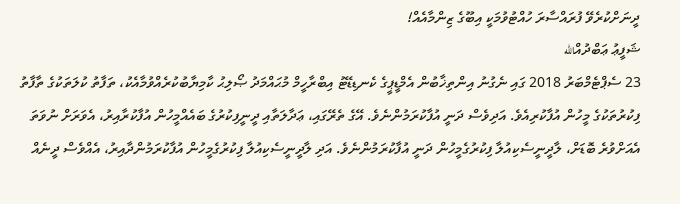ދީނަށްކުރެވޭ ފުރައްސާރަ ހުއްޓުވުމަކީ އިބޫގެ ޒިންމާއެއް!
ޝަފީޢު ޢަބްދުއްالله
23 ސެޕްޓެމްބަރު 2018 ގައި ނެގުނު އިންތިޚާބުން އެމްޑީޕީގެ ކެނޑިޑޭޓު އިބްރާހީމް މުޙައްމަދު ޞޯލިޙު ކާމިޔާބުކުރެއްވުމާއެކު، ތަފާތު ކުލަތަކުގެ ތާފާތު ފިކުރުތަކުގެ މީހުން އުފާކުރިއެވެ. އަދިވެސް ދަނީ އުފާކުރަމުންނެވެ. އޭގެ ތެރޭގައި، ޢަދާލަތާއި ދީނީފިކުރުގެ ބައެއްމީހުން އުފާކުރާއިރު، އެވަރަށް ނުވަތަ އެއަށްވުރެ ބޮޑަށް، ލާދީނީސެކިއުލާ ފިކުރުގެމީހުން ދަނީ އުފާކުރަމުންނެވެ. އަދި ލާދީނީސެކިއުލާ ފިކުރުގެމީހުން އުފާކުރަމުންދާއިރު، އެއްވެސް ދީނެއް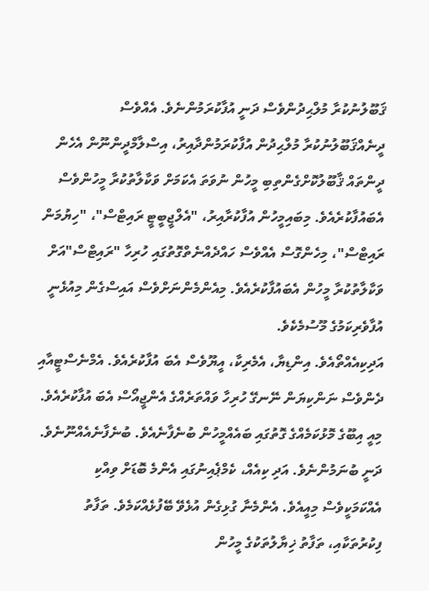ޤަބޫލުނުކުރާ މުލްޙިދުންވެސް ދަނީ އުފާކުރަމުންނެވެ. އެއްވެސް ދީނެއްޤަބޫލުނުކުރާ މުލްޙިދުން އުފާކުރަމުންދާއިރު، އިސްލާމްދީންނޫން އެހެން ދީންތައް ޤާބޫލުކޮށްގެންތިބި މީހުން ނުވަތަ އެކަމަށް ވަކާލާތުކުރާ މީހުންވެސް އެބައުފާކުރެއެވެ. މިބައިމީހުން އުފާކުރާއިރު، "އެލްޖީބީޓީ ރައިޓްސް"، "ހިޔުމަން ރައިޓްސް"، މިހެންގޮސް އެއްވެސް ހައްދެއްނެތްގޮތުގައި ހުރިހާ "ރައިޓްސް"އަށް ވަކާލާތުކުރާ މީހުން އެބައުފާކުރެއެވެ. މިއެންމެންނަށްވެސް އައިސްގެން މިއުޅެނީ އުފާވެރިކަމުގެ މޫސުމެކެވެ.
އަދިކިއެއްތޯއެވެ. އިންޑިޔާ، އެމެރިކާ، އީޔޫވެސް އެބަ އުފާކުރެއެވެ. އެމްނެސްޓީއާއި ދެންވެސް ނަންކިޔަން ނޭނގޭ ހުރިހާ ވައްތަރެއްގެ އެންޖީއޯސް އެބަ އުފާކުރެއެވެ. މިއީ އިބޫގެ މޮޅުކަމެއްގެ ގޮތުގައި ބައެއްމީހުން ބުނެފާނެއެވެ. ބުނެފާނެއެއްނޫނެވެ. ދަނީ ބުނަމުންނެވެ. އަދި ކިއެއް، ކެމްޕެއިނުގައި އެންމެ ބޮޑަށް ވިއްކި އެއްކަމަކީވެސް މިއީއެވެ. އެންމެނާ ގުޅިގެން އުޅެވޭ ބޭފުޅެއްކަމެވެ. ތަފާތު ފިކުރުތަކާއި، ތަފާތު ޚިޔާލުތަކުގެ މީހުން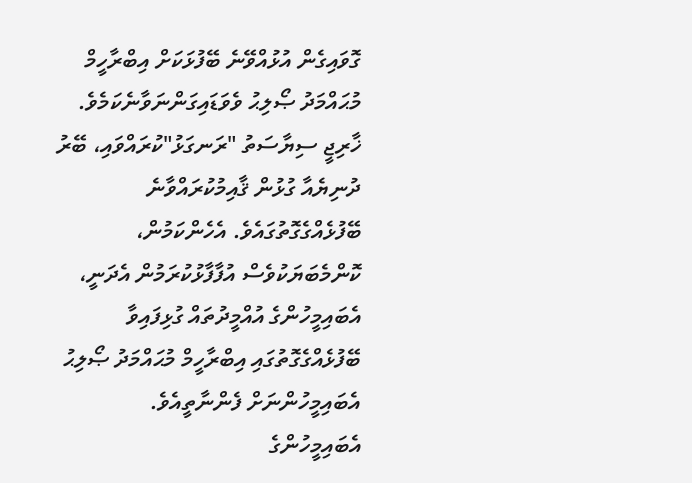ގޮވައިގެން އުޅުއްވޭނެ ބޭފުޅަކަށް އިބްރާހީމް މުޙައްމަދު ޞޯލިޙު ވެވަޑައިގަންނަވާނެކަމެވެ. ޚާރިޖީ ސިޔާސަތު "ރަނގަޅު"ކުރައްވައި، ބޭރު ދުނިޔެއާ ގުޅުން ޤާއިމުކުރައްވާނެ ބޭފުޅެއްގެގޮތުގައެވެ. އެހެންކަމުން، ކޮންމެބަޔަކުވެސް އުފާފާޅުކުރަމުން އެދަނީ، އެބައިމީހުންގެ އުއްމީދުތައް ގުޅިފައިވާ ބޭފުޅެއްގެގޮތުގައި އިބްރާހީމް މުޙައްމަދު ޞޯލިޙު އެބައިމީހުންނަށް ފެންނާތީއެވެ.
އެބައިމީހުންގެ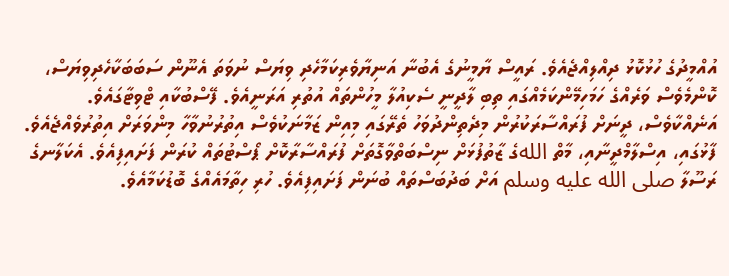އުއްމީދުގެ ހުޅުކޮޅު ދިއްލިއްޖެއެވެ. ރައީސް ޔާމީނުގެ އެބުނާ އަނިޔާވެރިކަމާހެދި ވިޔަސް ނުވަތަ އެނޫން ސަބަބަކާހެދިވިޔަސް، ކޮންމެވެސް ވަރެއްގެ ހަމަހިމޭންކަމެއްގައި ތިބި ލާދީނީ ސެކިއުލާ މީހުންތައް އުތުރި އަރަނީއެވެ. ފޭސްބުކާއި ޓްވިޓާގައެވެ. އަނެއްކާވެސް، ދީނަށް ފުރައްސާރަކުރުން މިދެތިންދުވަހު ތެރޭގައި މިއިން ޒަމާނަކުވެސް އިތުރުނުވާހާ މިންވަރަށް އިތުރުވެއްޖެއެވެ. ފާޅުގައި، އިސްލާމްދީނާއި، މާތް اللهގެ ޒާތުފުޅަށް ނިސްބަތްވާގޮތަށް ފުރައްސާރާކޮށް ޕޯސްޓުތައް ކުރަން ފަށައިފިއެވެ. އެކަލާނގެ ރަސޫލާ صلى الله عليه وسلم އަށް ބަދުބަސްތައް ބުނަން ފަށައިފިއެވެ. ހުރި ހިތާމައެއްގެ ބޮޑުކަމާއެވެ.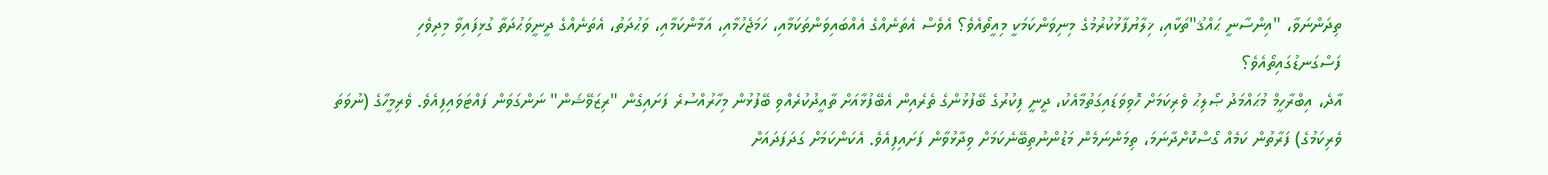ތިދަންނަވާ، "އިންސާނީ ޙައްޤު"ތަކާއި، ޚިލާޔުފާޅުކުރުމުގެ މިނިވަންކަމަކީ މިއީތޯއެވެ؟ އެވެސް އެތަނެއްގެ އެއްބައިވަންތަކަމާއި، ހަމަޖެހުމާއި، އަމާންކަމާއި، ވަޙުދަތު، އެތަނެއްގެ ދީނީވަޙުދަތާ ގުޅިފައިވާ މިދިވެހި ފަސްގަނޑުގައިތޯއެވެ؟
އާދެ، އިބްރާހީމް މުޙައްމަދު ޞޯލިޙު ވެރިކަމަށް ހޮވިވަޑައިގަތުމާއެކު، ދީނީ ފިކުރުގެ ބޭފުޅުންގެ ތެރެއިން އެބޭފުޅާއަށް ތާއީދުކުރެއްވި ބޭފުޅުން މިހާރުއްސުރެ ފަށައިގެން "ރިޒަވޭޝަން" ނަންގަވަން ފައްޓަވައިފިއެވެ. ވެރިމީހާގެ (ނުވަތަ ވެރިކަމުގެ) ފަރާތުން ކަމެއް ގޯސްކޮށްދާނަމަ، ތިމަންނަމެން މަޑުންނުތިބޭނެކަމަށް ވިދާޅުވާން ފަށައިފިއެވެ. އެކަންކަމަށް ގަދަފަދައަށް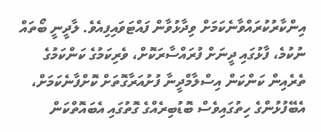އިންކާރުކުރައްވާނެކަމަށް ވިދާޅުވާން ފައްޓަވައިފިއެވެ. ލާދީނީ ބޯތައް ނުކުމެ، ފާޅުގައި ދީނަށް ފުރައްސާރަކޮށް، ވެރިކަމުގެ ކަންކަމުގެ ތެރެއިން ކަންކަން އިސްލާމްދީނާ ފުށުއަރާގޮތަށް ކޮށްފާނެކަމަށް، އެބޭފުޅުންގެ ހިތުގައިވެސް ބޮޑުބިރެއްގެ ގޮތުގައި އެބައޮތްކަން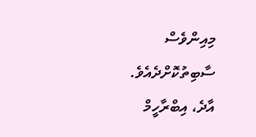މިއިންވެސް ސާބިތުކޮށްދެއެވެ.
އާދެ، އިބްރާހީމް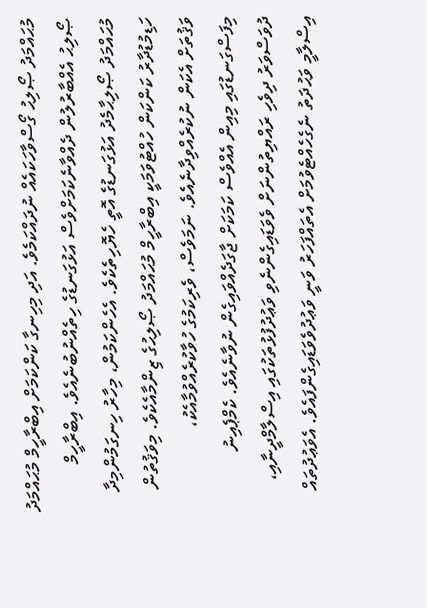މުޙައްމަދު ޞޯލިޙު ގޯސްވާހަކައެއް ނުދައްކަމެވެ. އަދި މިހިނގާ ކަންކަމަށް އިބްރާހީމް މުޙައްމަދު ޞޯލިޙު އެއްބާރުލުން ދެއްވާނެކަމަށްވެސް އަޅުގަނޑުގެ ހިތެއްނުބުނެއެވެ. އިބްރާހީމް މުޙައްމަދު ޞޯލިޙާމެދު އަޅުގަނޑުގެ އޮތީ ހެޔޮހިތެކެވެ. އެހެންކަމުން، މިހާރު ހިނގަމުންމިދާ ހަޑިމުޑުދާރު ކަންކަން ހުއްޓުވަމަކީ އިބްރާހީމް މުޙައްމަދު ޞޯލިޙުގެ ޒިންމާއެކެވެ. މިވަޤުތުން ވަޤުތަށް އެކަން ނުކުރެއްވިދާނެއެވެ. ނަމަވެސް، ވެރިކަމުގެ ހުވާކުރެއްވުމާއެކު، މިފަސްގަނޑުގައި މިއިން އެއްވެސް ކަމަކަށް ޖާގަދެއްވައިގެން ނުވާނެއެވެ. ކެމްޕެއިނު ދުވަސްވަރު ދިވެހި ރައްޔިތުންނަށް ވެވަޑައިގެންނެވި ވަޢުދުފުޅުތަކުގައި އިސްލާމްދީނާއި، އިސްލާމީ ވަޙުދަތު ނެގެހެއްޓެވުމަށް އެތައްފަހަރު ވަނީ ވަޢުދުވެވަޑައިގެންފައެވެ. އެވަޢުދުތައް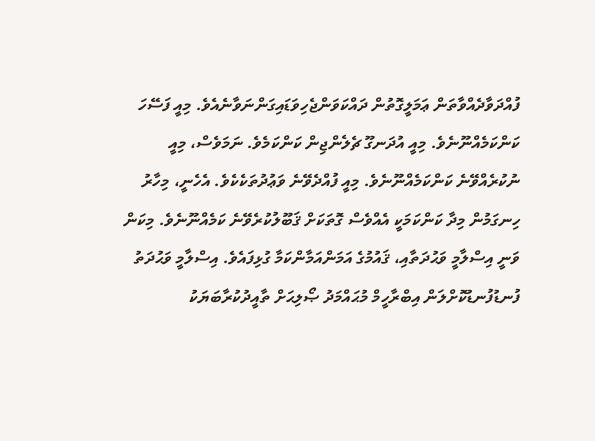ފުއްދަވާދެއްވާތަން ޢަމަލީގޮތުން ދައްކަވަންޖެހިވަޑައިގަންނަވާނެއެވެ. މިއީ ފަސޭހަ ކަންކަމެއްނޫނެވެ. މިއީ އުދަނގޫ ޗެލެންޖިން ކަންކަމެވެ. ނަމަވެސް، މިއީ ނުކުރެއްވޭނެ ކަންކަމެއްނޫނެވެ. މިއީ ފުއްދެވޭނެ ވަޢުދުތަކެކެވެ. އެހެނީ، މިހާރު ހިނގަމުން މިދާ ކަންކަމަކީ އެއްވެސް ގޮތަކަށް ޤަބޫލުކުރެވޭނެ ކަމެއްނޫނެވެ. މިކަން ވަނީ އިސްލާމީ ވަޙުދަތާއި، ޤައުމުގެ އަމަންއަމާންކަމާ ގުޅިފައެވެ. އިސްލާމީ ވަޙުދަތު ފުނޑުފުނޑުކޮށްލަން އިބްރާހީމް މުޙައްމަދު ޞޯލިޙަށް ތާއީދުކުރާބަޔަކު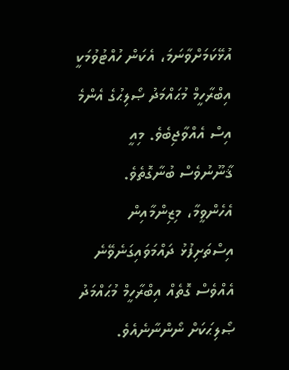އުޅޭކަމަށްވާނަމަ، އެކަން ހުއްޓުވުމަކީ އިބްރާހީމް މުޙައްމަދު ޞޯލިޙުގެ އެންމެ އިސް އެއްވާޖިބެވެ. މިއީ ޤާނޫނުވެސް ބުނާގޮތެވެ. އެހެންވީމާ، މިޒިންމާއިން އިސްތަށިފުޅު ދައްމަވައިގަނެވޭނެ އެއްވެސް ގޮތެއް އިބްރާހީމް މުޙައްމަދު ޞޯލިޙަކަށް ނޯންނާނެއެވެ.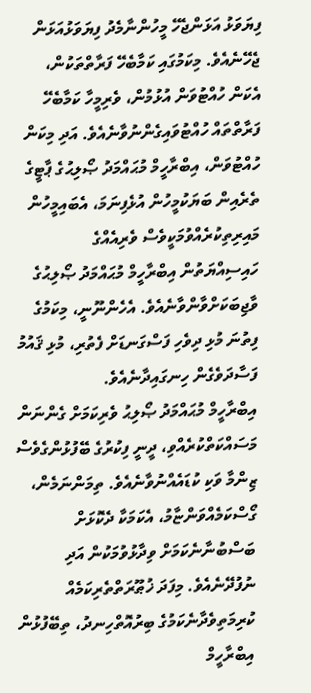ފިޔަވަޅު އަޅަންޖެހޭ މީހުންނާމެދު ފިޔަވަޅުއަޅަން ޖެހޭނެއެވެ. މިކަމުގައި ކަމާބެހޭ ފަރާތްތަކުން، އެކަން ހުއްޓުވަން އުޅުމުން، ވެރިމީހާ ކަމާބެހޭ ފަރާތްތައް ހުއްޓުވައިގެންނުވާނެއެވެ. އަދި މިކަން ހުއްޓުވަން، އިބްރާހީމް މުޙައްމަދު ޞޯލިޙުގެ ޕާޓީގެ ތެރެއިން ބަޔަކުމީހުން އުޅެފިނަމަ، އެބައިމީހުން މައިރިތިކުރެއްވުމަކީވެސް ވެރިއެއްގެ ހައިސިއްޔަތުން އިބްރާހީމް މުޙައްމަދު ޞޯލިޙުގެ ވާޖިބަކަށްވާންވާނެއެވެ. އެހެންނޫނީ، މިކަމުގެ ފިތުނަ މުޅި ދިވެހި ފަސްގަނޑަށް ފެތުރި، މުޅި ޤައުމު ފަސާދަވެގެން ހިނގައިދާނެއެވެ.
އިބްރާހީމް މުޙައްމަދު ޞޯލިޙު ވެރިކަމަށް ގެންނަން މަސައްކަތްކުރެއްވި، ދީނީ ފިކުރުގެ ބޭފުޅުންގެވެސް ޒިންމާ ވަކި ކުޑައެއްނުވާނެއެވެ. ތިމަންނަމެން، ގޯސްކަމެއްވަންޏާމު، އެކަމަކާ ދެކޮޅަށް ބަސްބުނާނެކަމަށް ވިދާޅުވުމަކުން އަދި ނުފުދޭނެއެވެ. މިފަދަ ޚުޠޫރަތްތެރިކަމެއް ކުރިމަތިވެދާނެކަމުގެ ބިރުއޮތްހިނދު، ތިބޭފުޅުން އިބްރާހީމް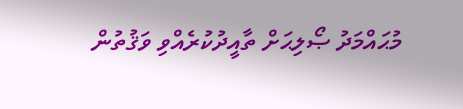މުޙައްމަދު ޞޯލިޙަށް ތާއީދުކުރެއްވި ވަޤުތުން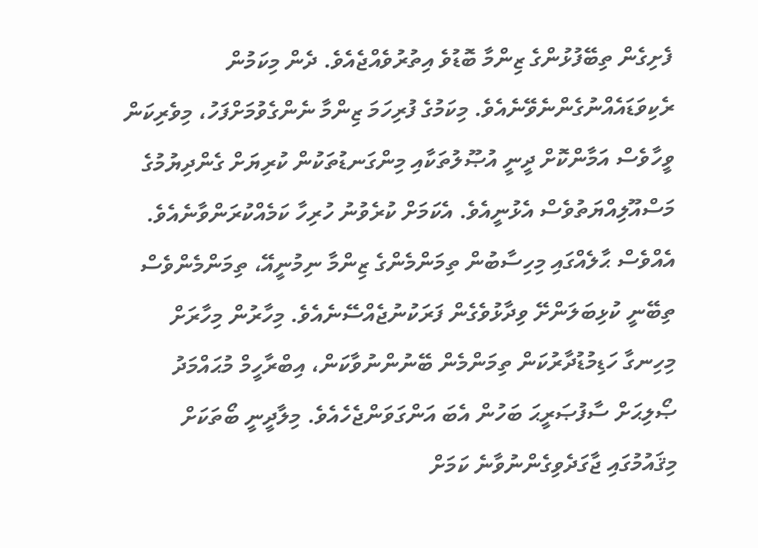ފެށިގެން ތިބޭފުޅުންގެ ޒިންމާ ބޮޑުވެ އިތުރުވެއްޖެއެވެ. ދެން މިކަމުން ރެކިވަޑައެއްނުގެންނެވޭނެއެވެ. މިކަމުގެ ފުރިހަމަ ޒިންމާ ނެންގެވުމަށްފަހު، މިވެރިކަން ވީހާވެސް އަމާންކޮށް ދީނީ އުޞޫލުތަކާއި މިންގަނޑުތަކުން ކުރިޔަށް ގެންދިޔުމުގެ މަސްއޫލިއްޔަތުވެސް އެޅުނީއެވެ. އެކަމަށް ކުރެވުނު ހުރިހާ ކަމެއްކުރަންވާނެއެވެ. އެއްވެސް ޙާލެއްގައި މިހިސާބުން ތިމަންމެންގެ ޒިންމާ ނިމުނީއޭ، ތިމަންމެންވެސް ތިބޭނީ ކުޅިބަލަންށޭ ވިދާޅުވެގެން ފަރަކުނުޖެއްސޭނެއެވެ. މިހާރުން މިހާރަށް މިހިނގާ ހަޑިމުޑުދާރުކަން ތިމަންމެން ބޭނުންނުވާކަން، އިބްރާހީމް މުޙައްމަދު ޞޯލިޙަށް ސާފުޞަރީޙަ ބަހުން އެބަ އަންގަވަންޖެހެއެވެ. މިލާދީނީ ބޯތަކަށް މިޤައުމުގައި ޖާގަދެވިގެންނުވާނެ ކަމަށް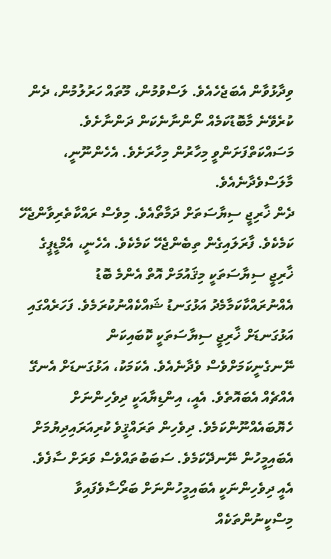ވިދާޅުވާން އެބަޖެހެއެވެ. ލަސްވުމުން، މޫތައް ހަރުލުމުން، ދެން ކުރެވޭނެ މާބޮޑުކަމެއް ނޯންނާނެކަން ދަންނާށެވެ. މަސައްކަތްފަށަންވީ މިހާރުން މިހާރަށެވެ. އެހެންނޫނީ، މާލަސްވެދާނެއެވެ.
ދެން ޚާރިޖީ ސިޔާސަތަށް ދަމާތޯއެވެ. މިވެސް ރައްކާތެރިވާންޖެހޭ ކަމެކެވެ. ފާރަލައިގެން ތިބެންޖެހޭ ކަމެކެވެ. އެހެނީ، އެމްޑީޕީގެ ޚާރިޖީ ސިޔާސަތަކީ މިޤައުމަށް އޮތް އެންމެ ބޮޑު އެއްނުރައްކާކަމާމެދު އަޅުގަނޑު ޝައްކެއްނުކުރަމެވެ. ފަހަރެއްގައި އަޅުގަނޑަށް ޚާރިޖީ ސިޔާސަތަކީ ކޮބައިކަން ނޭނގެނީކަމަށްވެސް ވެދާނެއެވެ. އެކަމަކު، އަޅުގަނޑަށް އެނގޭ އެއްޗެއް އެބައޮތެވެ. އެއީ، އިންޑިޔާއަކީ ދިވެހިންނަށް ހެޔޮބައެއްނޫންކަމެވެ. ދިވެހިން ތަރައްޤީވެ ކުރިއަރައިދިޔުމަށް އެބައިމީހުން ނޭނދޭކަމެވެ. ސަބަބުތައްވެސް ވަރަށް ސާފެވެ. އެއީ ދިވެހިންނަކީ އެބައިމީހުންނަށް ބަރޯސާވެފައިވާ މިސްކީނުންތަކެއް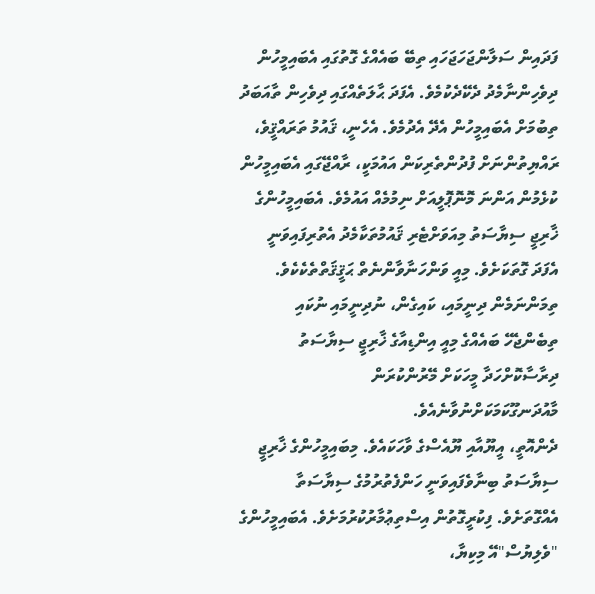ފަދައިން ސަލާންޖަހަޖަހައި ތިބޭ ބައެއްގެ ގޮތުގައި އެބައިމީހުން ދިވެހިންނާމެދު ދެކޭދެކުމެވެ. އެފަދަ ޙާލަތެއްގައި ދިވެހިން ތާއަބަދު ތިބުމަށް އެބައިމީހުން އެދޭ އެދުމެވެ. އެހެނީ، ޤައުމު ތަރައްޤީވެ، ރައްޔިތުންނަށް ފުދުންތެރިކަން އައުމަކީ، ރާއްޖޭގައި އެބައިމީހުން ކުޅެމުން އަންނަ މޮނޮޕޮލީއަށް ނިމުމެއް އައުމެވެ. އެބައިމީހުންގެ ޚާރިޖީ ސިޔާސަތު މިއަވަށްޓެރި ޤައުމުތަކާމެދު އެތުރިފައިވަނީ އެފަދަ ގޮތަކަށެވެ. މިއީ ވަންހަނާވާންނެތް ޙަޤީޤަތްތެކެކެވެ. ތިމަންނަމެން ދިނީމައި، ކައިގެން، ނުދިނީމައި ނުކައި ތިބެންޖެހޭ ބައެއްގެ މިއީ އިންޑިއާގެ ޚާރިޖީ ސިޔާސަތު ދިރާސާކޮށްހަދާ މީހަކަށް މޭރުންކުރަން މާއުދަނގޫކަމަކަށްނުވާނެއެވެ.
ދެންއޮތީ، އީޔޫއާއި ޔޫއެސްގެ ވާހަކައެވެ. މިބައިމީހުންގެ ޚާރިޖީ ސިޔާސަތު ބިނާވެފައިވަނީ ހަންފެތުރުމުގެ ސިޔާސަތާ އެއްގޮތަށެވެ. ފިކުރީގޮތުން އިސްތިޢުމާރުކުރުމަށެވެ. އެބައިމީހުންގެ "ވެލިޔުސް"އޭ މިކިޔާ،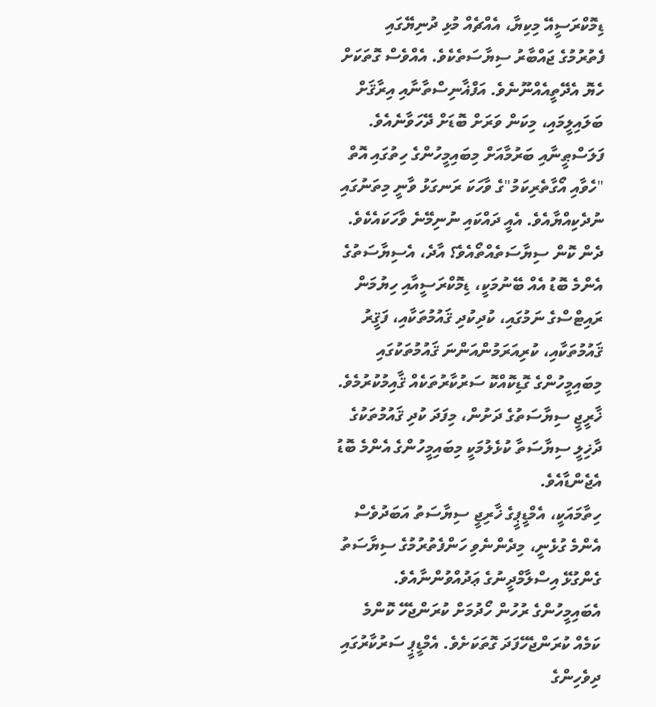ޑިމޮކްރަސީއޭ މިކިޔާ، އެއްޗެއް މުޅި ދުނިޔޭގައި ފެތުރުމުގެ ޖައްބާރު ސިޔާސަތެކެވެ. އެއްވެސް ގޮތަކަށް ހެޔޮ އެދޭތީއެއްނޫނެވެ. އަފްޣާނިސްތާނާއި އިރާޤަށް ބަލައިލީމައި، މިކަން ވަރަށް ބޮޑަށް ދޭހަވާނެއެވެ. ފަލަސްޠީނާއި ބަރުމާއަށް މިބައިމީހުންގެ ހިތުގައި އޮތް "ހެވާއި އޯގާތެރިކަމު"ގެ ވާހަކަ ރަނގަޅު ވާނީ މިތަނުގައި ނުދެކިއްޔާއެވެ. އެއީ ދައްކައި ނުނިމޭނެ ވާހަކައެކެވެ. ދެން ކޮން ސިޔާސަތެއްތޯއެވެ؟ އާދެ، އެސިޔާސަތުގެ އެންމެ ބޮޑު އެއް ބޭނުމަކީ، ޑިމޮކްރަސީއާއި ހިޔުމަން ރައިޓްސްގެ ނަމުގައި، ކުދިކުދި ޤައުމުތަކާއި، ފަޤީރު ޤައުމުތަކާއި، ކުރިއަރަމުންއަންނަ ޤައުމުތަކުގައި މިބައިމީހުންގެ ގޮޑިކޮއްކޮ ސަރުކާރުތަކެއް ޤާއިމުކުރުމެވެ. ޚާރީޖީ ސިޔާސަތުގެ ދަށުން، މިފަދަ ކުދި ޤައުމުތަކުގެ ދާޚިލީ ސިޔާސަތާ ކުޅެލުމަކީ މިބައިމީހުންގެ އެންމެ ބޮޑު އެޖެންޑާއެވެ.
ހިތާމައަކީ، އެމްޑީޕީގެ ޚާރިޖީ ސިޔާސަތު އަބަދުވެސް އެންމެ ގުޅެނީ، މިދެންނެވި ހަންފެތުރުމުގެ ސިޔާސަތު ގެންގުޅޭ އިސްލާމްދީނުގެ ޢަދުއްވުންނާއެވެ. އެބައިމީހުންގެ ރުހުން ހޯދުމަށް ކުރަންޖެހޭ ކޮންމެ ކަމެއް ކުރަންޖެހޭފަދަ ގޮތަކަށެވެ. އެމްޑީޕީ ސަރުކާރުގައި ދިވެހިންގެ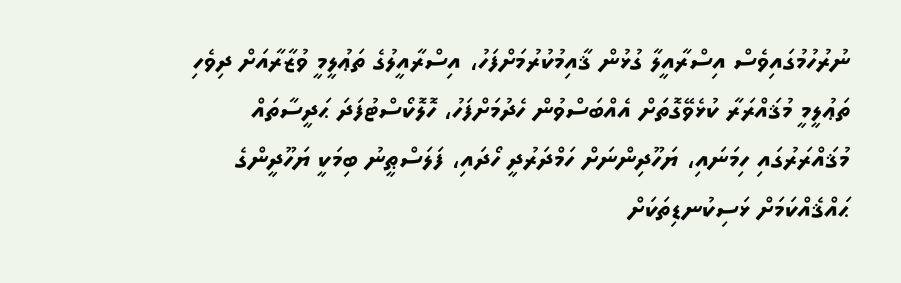ނުރުހުމުގައިވެސް އިސްރާއީލާ ގުޅުން ޤާއިމުކުރުމަށްފަހު، އިސްރާއީލުގެ ތަޢުލީމީ ވުޒާރާއަށް ދިވެހި ތަޢުލީމީ މުޤައްރަރާ ކުޅެވޭގޮތަށް އެއްބަސްވުން ހެދުމަށްފަހު، ހޮލޮކޯސްޓުފަދަ ޙަދީސާތައް މުޤައްރަރުގައި ހިމަނައި، ޔަހޫދިންނަށް ހަމްދަރުދީ ހޯދައި، ފަލަސްޠީނު ބިމަކީ ޔަހޫދީންގެ ޙައްޤެއްކަމަށް ޅަސިކުނޑިތަކަށް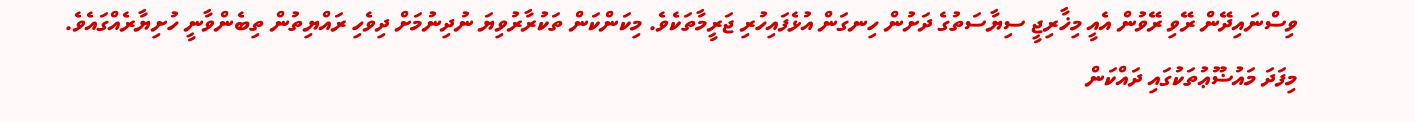ވިސްނައިދޭން ރޭވި ރޭވުން އެއީ މިޚާރިޖީ ސިޔާސަތުގެ ދަށުން ހިނގަން އުޅެފައިހުރި ޖަރީމާތަކެވެ. މިކަންކަން ތަކުރާރުވިޔަ ނުދިނުމަށް ދިވެހި ރައްޔިތުން ތިބެންވާނީ ހުށިޔާރެއްގައެވެ.
މިފަދަ މައުޟޫޢުތަކުގައި ދައްކަން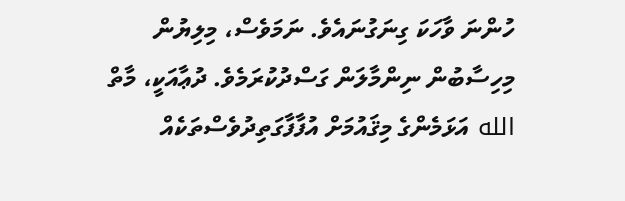ހުންނަ ވާހަކަ ގިނަގުނައެވެ. ނަމަވެސް، މިލިޔުން މިހިސާބުން ނިންމާލަން ގަސްދުކުރަމެވެ. ދުޢާއަކީ، މާތް الله އަޅަމެންގެ މިޤައުމަށް އުފާފާގަތިދުވެސްތަކެއް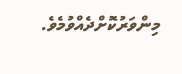މިންވަރުކޮށްދެއްވުމެވެ.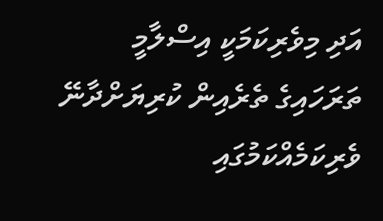އަދި މިވެރިކަމަކީ އިސްލާމީ ތަރަހައިގެ ތެރެއިން ކުރިޔަށްދާނޭ ވެރިކަމެއްކަމުގައި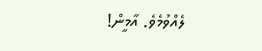ލެއްވުމެވެ. އާމީން!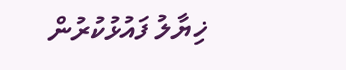ޚިޔާލު ފައުޅުކުރުން